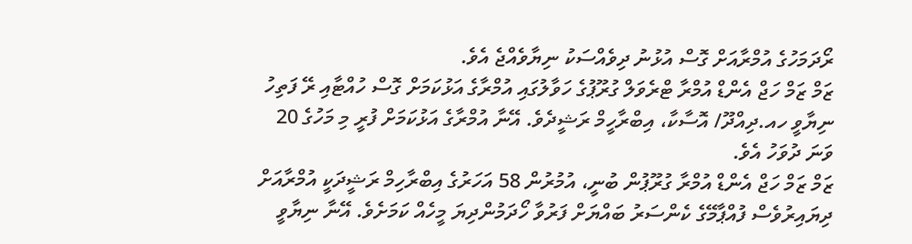ރޯދަމަހުގެ އުމްރާއަށް ގޮސް އުޅުނު ދިވެއްސަކު ނިޔާވެއްޖެ އެވެ.
ޒަމް ޒަމް ހަޖް އެންޑް އުމްރާ ޓްރެވަލް ގުރޫޕުގެ ހަވާލުގައި އުމްރާގެ އަޅުކަމަށް ގޮސް ހުއްޓާއި ރޭ ފަތިހު ނިޔާވީ ހއ.ދިއްދޫ/ އޮސާކާ، އިބްރާހީމް ރަޝީދެވެ. އޭނާ އުމްރާގެ އަޅުކަމަށް ފުރީ މި މަހުގެ 20 ވަނަ ދުވަހު އެވެ.
ޒަމް ޒަމް ހަޖް އެންޑް އުމްރާ ގުރޫޕުން ބުނީ، އުމުރުން 58 އަހަރުގެ އިބްރާހިމް ރަޝީދަކީ އުމްރާއަށް ދިޔައިރުވެސް ފުއްޕާމޭގެ ކެންސަރު ބައްޔަށް ފަރުވާ ހޯދަމުންދިޔަ މީހެއް ކަމަށެވެ. އޭނާ ނިޔާވީ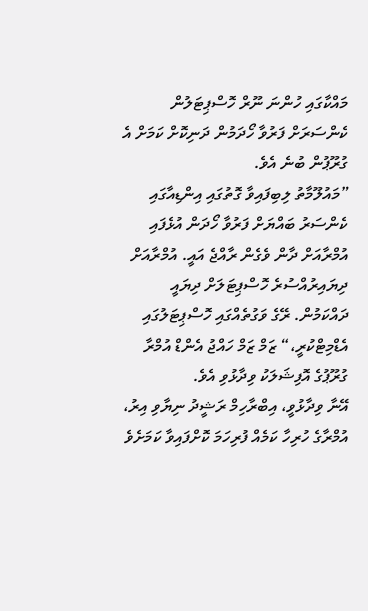މައްކާގައި ހުންނަ ނޫރް ހޮސްޕިޓަލުން ކެންސަރަށް ފަރުވާ ހޯދަމުން ދަނިކޮށް ކަމަށް އެ ގުރޫޕުން ބުނެ އެވެ.
”މައުލޫމާތު ލިބިފައިވާ ގޮތުގައި އިންޑިއާގައި ކެންސަރު ބައްޔަށް ފަރުވާ ހޯދަން އުޅެފައި އުމްރާއަށް ދާން ވެގެން ރާއްޖެ އައީ. އުމްރާއަށް ދިޔައިރުއްސުރެ ހޮސްޕިޓަލަށް ދިޔައީ ދައްކަމުން. ރޭގެ ވަގުތެއްގައި ހޮސްޕިޓަލުގައި އެޑްމިޓްކުރީ،“ ޒަމް ޒަމް ހައްޖު އެންޑް އުމްރާ ގުރޫޕުގެ އޮފިޝަލަކު ވިދާޅުވި އެވެ.
އޭނާ ވިދާޅުވީ، އިބްރާހިމް ރަޝީދު ނިޔާވި އިރު، އުމްރާގެ ހުރިހާ ކަމެއް ފުރިހަމަ ކޮށްފައިވާ ކަމަށެވެ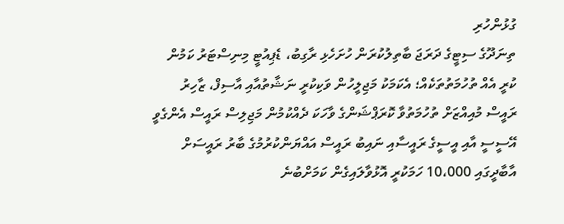ގުޅުންހުރި
ތިނަދޫގެ ސިޓީގެ ދަރަޖަ ބާތިލުކުރަން ހުށަހެޅި ރާގިބު، ޑެޕިއުޓީ މިނިސްޓަރު ކަމުން
ކުރީ އެއް ތުހުމަތުތަކެއް؛ އެކަމަކު މަޖިލީހުން ވަކިކުރީ ނަޝާތުއާއި އާސިފް، ޒާހިރު
ރައީސް މުއިއްޒަށް ތުހުމަތުވާ ކޮރަޕްޝަންގެ ވާހަކަ ދެއްކުމުން މަޖިލިސް ރައީސް އެންގެވީ
އޭސީސީ އާއި އީސީގެ ރައީސާއި ނައިބު ރައީސް އައްޔަންކުރުމުގެ ބާރު ރައީސަށް
އާބާދީގައި 10،000 ހަމަކުރީ އޮޅުވާލައިގެން ކަމަށްބުނެ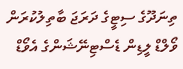ތިނަދޫގެ ސިޓީގެ ދަރަޖަ ބާތިލުކުރަން
ވޯލްޑް ލީޑިން ޑެސްޓިނޭޝަންގެ އެވޯޑް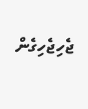ޖެހިޖެހިގެން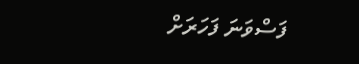ފަސްވަނަ ފަހަރަށް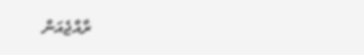ރާއްޖެއަން